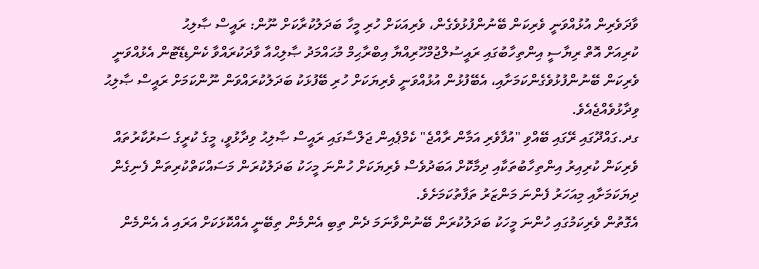ވާދަވެރިން އުޅުއްވަނީ ވެރިކަން ބޭނުންފުޅުވެގެން، ވެރިއަކަށް ހުރި މީހާ ބަދަލުކުރާކަށް ނޫން: ރައީސް ޞާލިޙު
ކުރިއަށް އޮތް ރިޔާސީ އިންތިހާބުގައި ރައީސުލްޖުމްހޫރިއްޔާ އިބްރާޙިމް މުޙައްމަދު ޞާލިޙްއާ ވާދަކުރައްވާ ކެންޑިޑޭޓުން އެޅުއްވަނީ ވެރިކަން ބޭނުންފުޅުވެގެންކަމަށާއި، އެބޭފުޅުން އުޅުއްވަނީ ވެރިޔަކަށް ހުރި ބޭފުޅަކު ބަދަލުކުރައްވަން ނޫންކަމަށް ރައީސް ޞާލިޙު ވިދާޅުވެއްޖެއެވެ.
ގދ.ގައްދޫގައި ރޭގައި ބޭއްވި "އުފާވެރި އަމާން ރާއްޖެ" ކެމްޕެއިން ޖަލްސާގައި ރައީސް ޞާލިޙު ވިދާޅުވީ، މީގެ ކުރީގެ ސަރުކާރުތައް ވެރިކަން ކުރިއިރު އިންތިހާބުތަކާއި ދިމާކޮށް އަބަދުވެސް ވެރިޔަކަށް ހުންނަ މީހަކު ބަދަލުކުރަން މަސައްކަތްކުރިތަން ފެނިގެން ދިޔަކަމަށާއި މިއަހަރު ފެންނަ މަންޒަރު ތަފާތުކަމަށެވެ.
އެގޮތުން ވެރިކަމުގައި ހުންނަ މީހަކު ބަދަލުކުރަން ބޭނުންވާނަމަ ދެން ތިބި އެންމެން ތިބޭނީ އެއްކޮޅަކަށް އަރައި އެ އެންމެން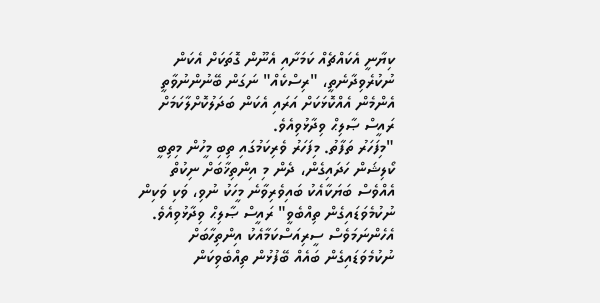ކިޔާނީ އެކައްޗެއް ކަމަށާއި އެނޫން ގޮތަކަށް އެކަން ނުކުރެވިދާނެތީ، "ރިސްކެއް" ނަގަން ބޭނުންނުވާތީ އެންމެން އެއްކޮޅަކަށް އަރައި އެކަން ބަދަލުކޮށްލާކަމަށް ރައީސް ޞާލިޙް ވިދާޅުވިއެވެ.
"މިފަހަރު ތަފާތު. މިފަހަރު ވެރިކަމުގައި ތިބި މީހުން މިތިބީ ކޯލިޝަން ހަދައިގެން، ދެން މި އިންތިޚާބަށް ނިކުތް އެއްވެސް ބަޔަކާއެކު ބައިވެރިވާނެ މީހަކު ނުވި، ވަކި ވަކިން ނުކުމެވަޑައިގެން ތިއްބެވީ" ރައީސް ޞާލިޙް ވިދާޅުވިއެވެ.
އެހެންނަމަވެސް ސީރިއަސްކަމާއެކު އިންތިހާބަށް ނުކުމެވަޑައިގެން ބައެއް ބޭފުޅުން ތިއްބެވިކަން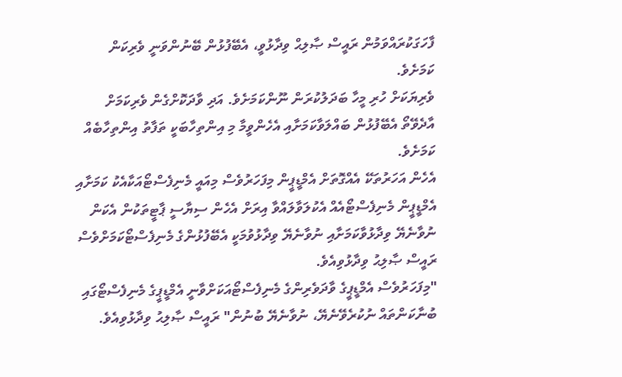ފާހަގަކުރައްވަމުން ރައީސް ޞާލިޙް ވިދާޅުވީ، އެބޭފުޅުން ބޭނުންވަނީ ވެރިކަން ކަމަށެވެ.
ވެރިޔަކަށް ހުރި މީހާ ބަދަލުކުރަން ނޫންކަމަށެވެ. އަދި ވާދަކޮށްގެން ވެރިކަމަށް އާދެވޭތޯ އެބޭފުޅުން ބައްލަވާކަމަށާއި އެހެންވީމާ މި އިންތިހާބަކީ ތަފާތު އިންތިހާބެއް ކަމަށެވެ.
އެހެން އަހަރުތަކޭ އެއްގޮތަށް އެމްޑީޕީން މިފަހަރުވެސް މިއައީ މެނިފެސްޓޯއަކާއެކު ކަމަށާއި އެމްޑީޕީން މެނިފެސްޓޯއެއް އެކުލަވާލައްވާ އިރަށް އެހެން ސިޔާސީ ޕާޓީތަކުން އެކަން ނުވާނެޔޭ ވިދާޅުވާކަމަށާއި ނުވާނެޔޭ ވިދާޅުވުމަކީ އެބޭފުޅުންގެ މެނިފެސްޓޯކަމަށްވެސް ރައީސް ޞާލިޙު ވިދާޅުވިއެވެ.
"މިފަހަރުވެސް އެމްޑީޕީގެ ވާދަވެރިންގެ މެނިފެސްޓޯއަކަށްވާނީ އެމްޑީޕީގެ މެނިފެސްޓޯގައި ބުނާކަންތައް ނުކުރެވޭނެޔޭ، ނުވާނެޔޭ ބުނުން" ރައީސް ޞާލިޙު ވިދާޅުވިއެވެ.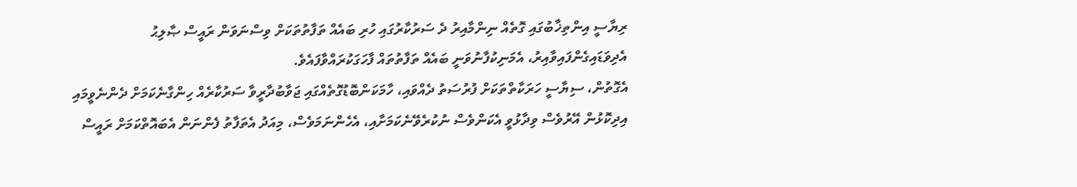ރިޔާސީ އިންތިޚާބުގައި ގޮތެއް ނިންމާއިރު ދެ ސަރުކާރުގައި ހުރި ބައެއް ތަފާތުތަކަށް ވިސްނަވަން ރައީސް ޞާލިޙު އެދިވަޑައިގެންފައިވާއިރު، އެމަނިކުފާނުވަނީ ބައެއް ތަފާތުތައް ފާހަގަކުރައްވާފައެވެ.
އެގޮތުން، ސިޔާސީ ހަރަކާތްތަކަށް ފުރުސަތު ދެއްވައި، ހާމަކަންބޮޑުގޮތެއްގައި ޖަވާބުދާރީވާ ސަރުކާރެއް ހިންގާނެކަމަށް ދެންނެވީމައި އިދިކޮޅުން އޭރުވެސް ވިދާޅުވީ އެކަންވެސް ނުކުރެވޭނެކަމަށާއި، އެހެންނަމަވެސް، މިއަދު އެތަފާތު ފެންނަން އެބައޮތްކަމަށް ރައީސް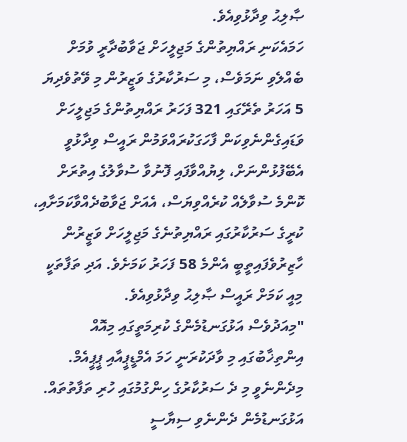ޞާލިޙު ވިދާޅުވިއެވެ.
ހަމައެކަނި ރައްޔިތުންގެ މަޖިލީހަށް ޖަވާބުދާރީ ވުމަށް ބެއްލެވި ނަމަވެސް، މި ސަރުކާރުގެ ވަޒީރުން މި ވޭތުވެދިޔަ 5 އަހަރު ތެރޭގައި 321 ފަހަރު ރައްޔިތުންގެ މަޖިލީހަށް ވަޑައިގެންނެވިކަން ފާހަގަކުރައްވަމުން ރައީސް ވިދާޅުވީ އެބޭފުޅުންނަށް، ލިޔުއްވާފައި ފޮނުވާ ސުވާލުގެ އިތުރަށް ކޮންމެ ސުވާލެއް ކުރެއްވިޔަސް، އެއަށް ޖަވާބުދެއްވާކަމަށާއި، ކުރީގެ ސަރުކާރުގައި ރައްޔިތުނެގެ މަޖިލީހަށް ވަޒީރުން ހާޒިރުވެފައިތީބީ އެންމެ 58 ފަހަރު ކަމަށެވެ. އަދި ތަފާތަކީ މިއީ ކަމަށް ރައީސް ޞާލިޙު ވިދާޅުވިއެވެ.
"މިއަދުވެސް އަޅުގަނޑުމެންގެ ކުރިމަތީގައި މިއޮއް އިންތިޚާބުގައި މި ވާދަކުރަނީ ހަމަ އެމްޑީޕީއާއި ޕީޕީއެމް. މިދެންނެވީ މި ދެ ސަރުކާރުގެ ހިންގުމުގައި ހުރި ތަފާތުތައް. އަޅުގަނޑުމެން ދެންނެވި ސިޔާސީ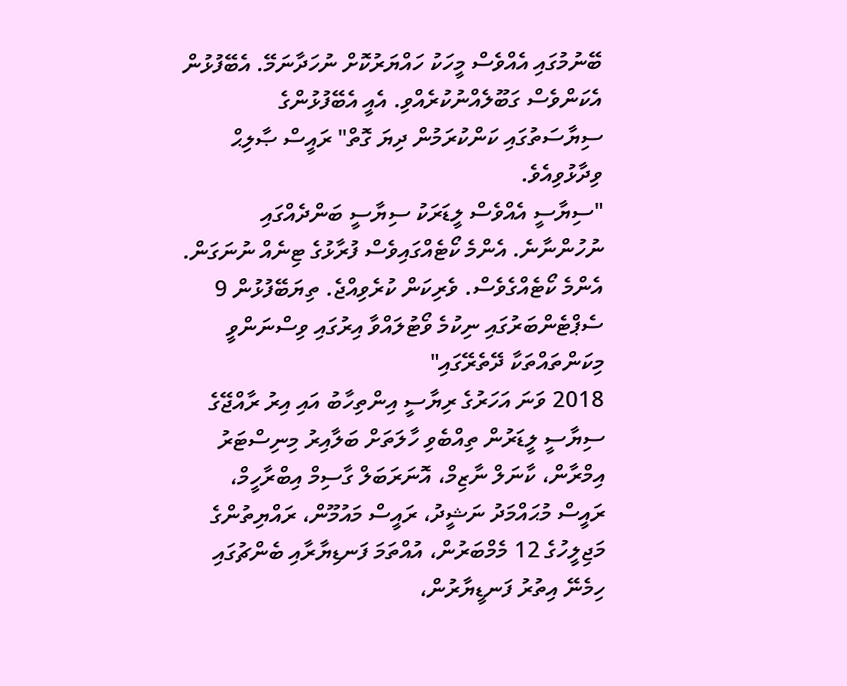ބޭނުމުގައި އެއްވެސް މީހަކު ހައްޔަރުކޮށް ނުހަދާނަމޭ. އެބޭފުޅުން އެކަންވެސް ގަބޫލެއްނުކުރެއްވި. އެއީ އެބޭފުޅުންގެ ސިޔާސަތުގައި ކަންކުރަމުން ދިޔަ ގޮތް" ރައީސް ޞާލިޙް ވިދާޅުވިއެވެ.
"ސިޔާސީ އެއްވެސް ލީޑަރަކު ސިޔާސީ ބަންދެއްގައި ނުހުންނާނެ. އެންމެ ކޯޓެއްގައިވެސް ފުރާޅުގެ ޓިނެއް ނުނަގަން. އެންމެ ކޯޓެއްގެވެސް. ވެރިކަން ކުރެވިއްޖެ. ތިޔަބޭފުޅުން 9 ސެޕްޓެންބަރުގައި ނިކުމެ ވޯޓުލައްވާ އިރުގައި ވިސްނަންވީ މިކަންތައްތަކާ ދޭތެރޭގައި"
2018 ވަނަ އަހަރުގެ ރިޔާސީ އިންތިހާބު އައި އިރު ރާއްޖޭގެ ސިޔާސީ ލީޑަރުން ތިއްބެވި ހާލަތަށް ބަލާއިރު މިނިސްޓަރު އިމްރާން، ކާނަލް ނާޒިމް، އޮނަރަބަލް ގާސިމް އިބްރާހީމް، ރައީސް މުޙައްމަދު ނަޝީދު، ރައީސް މައުމޫން، ރައްޔިތުންގެ މަޖިލީހުގެ 12 މެމްބަރުން، އުއްތަމަ ފަނޑިޔާރާއި ބެންޗުގައި ހިމެނޭ އިތުރު ފަނޑީޔާރުން،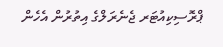ޕްރޮސިކިއުޓަރ ޖެނެރަލްގެ އިތުރުން އެހެން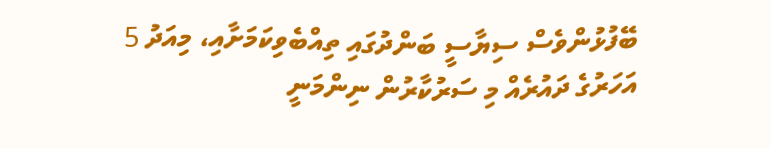ބޭފުޅުންވެސް ސިޔާސީ ބަންދުގައި ތިއްބެވިކަމަށާއި، މިއަދު 5 އަހަރުގެ ދައުރެއް މި ސަރުކާރުން ނިންމަނީ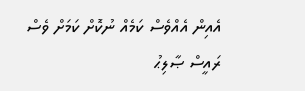އެއިން އެއްވެސް ކަމެއް ނުކޮށް ކަމަށް ވެސް ރައީސް ޞާލިޙު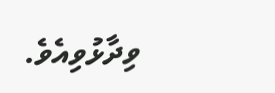ވިދާޅުވިއެވެ.